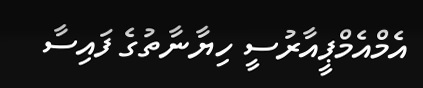އެމްއެމްޕީއާރުސީ ހިޔާނާތުގެ ފައިސާ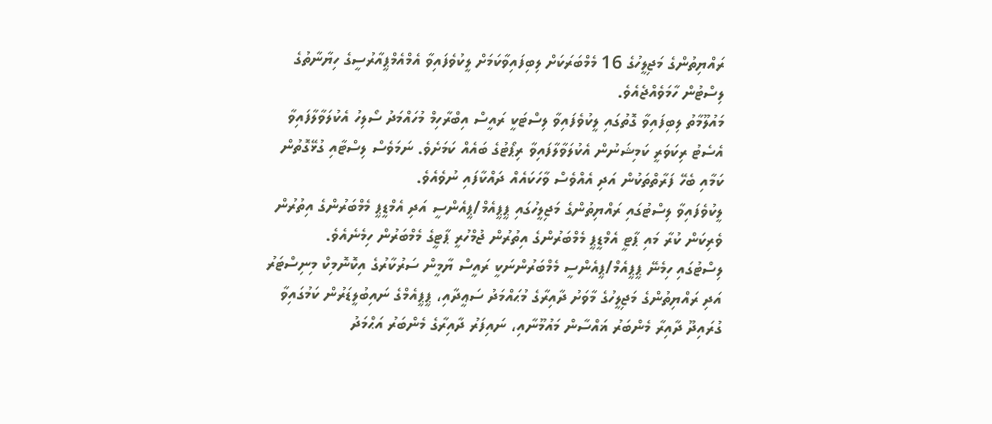ރައްޔިތުންގެ މަޖިލީހުގެ 16 މެމްބަރަކަށް ލިބިފައިވާކަމަށް ލީކުވެފައިވާ އެމްއެމްޕީއާރުސީގެ ހިޔާނާތުގެ ލިސްޓުން ހާމަވެއްޖެއެވެ.
މައުލޫމާތު ލިބިފައިވާ ގޮތުގައި ލީކުވެފައިވާ ލިސްޓަކީ ރައީސް އިބްރާހިމް މުހައްމަދު ސޯލިހު އެކުލަވާލާފައިވާ އެސެޓު ރިކަވަރީ ކަމިޝަނުން އެކުލަވާލާފައިވާ ރިޕޯޓުގެ ބައެއް ކަމަށެވެ. ނަމަވެސް ލިސްޓާއި ގުޅޭގޮތުން ކަމާއި ބެހޭ ފަރާތްތަކުން އަދި އެއްވެސް ވާހަކައެއް ދައްކާފައި ނުވެއެވެ.
ލީކުވެފައިވާ ލިސްޓުގައި ރައްޔިތުންގެ މަޖިލީހުގައި ޕީޕީއެމް/ޕީއެންސީ އަދި އެމްޑީޕީ މެމްބަރުންގެ އިތުރުން ވެރިކަން ކުރާ މައި ޕާޓީ އެމްޑީޕީ މެމްބަރުންގެ އިތުރުން ޖުމްހުރީ ޕާޓީގެ މެމްބަރުން ހިމެނެއެވެ.
ލިސްޓުގައި ހިމެނޭ ޕީޕީއެމް/ޕީއެންސީ މެމްބަރުންނަކީ ރައީސް ޔާމީން ސަރުކާރުގެ އިކޮނޮމިކް މިނިސްޓަރު އަދި ރައްޔިތުންގެ މަޖިލީހުގެ މާވަށު ދާއިރާގެ މުޙައްމަދު ސަޢީދާއި، ޕީޕީއެމްގެ ނައިބުލީޑަރުން ކަމުގައިވާ ގުރައިދޫ ދާއިރާ މެންބަރު ޣައްސާން މައުމޫނާއި، ނައިފަރު ދާއިރާގެ މެންބަރު އަޙްމަދު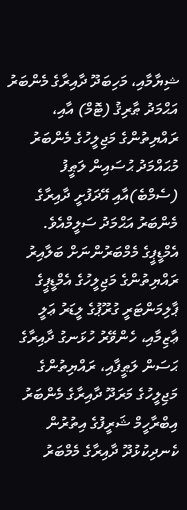ޝިޔާމާއި، މަހިބަދޫ ދާއިރާގެ މެންބަރު އަޙްމަދު ޠާރިޤު (ޓޮމް) އާއި، ރައްޔިތުންގެ މަޖިލީހުގެ މެންބަރު މުޙައްމަދު ޙުސައިން ލަޠީފު (ސެމްބެ)އާއި އޭދަފުށީ ދާއިރާގެ މެންބަރު އަޙްމަދު ސަލީމްއެވެ.
އެމްޑީޕީގެ މެމްބަރުންނަށް ބަލާއިރު ރައްޔިތުންގެ މަޖިލީހުގެ އެމްޑީޕީގެ ޕާލިމަންޓަރީ ގުރޫޕުގެ ލީޑަރު ޢަލީ ޢާޒިމާއި، ހެންވޭރު ހުޅަނގު ދާއިރާގެ ޙަސަން ލަޠީފާއި، ރައްޔިތުންގެ މަޖިލީހުގެ މަރަދޫ ދާއިރާގެ މެންބަރު އިބްރާހީމް ޝަރީފުގެ އިތުރުން ކެނދިކުޅުދޫ ދާއިރާގެ މެމްބަރު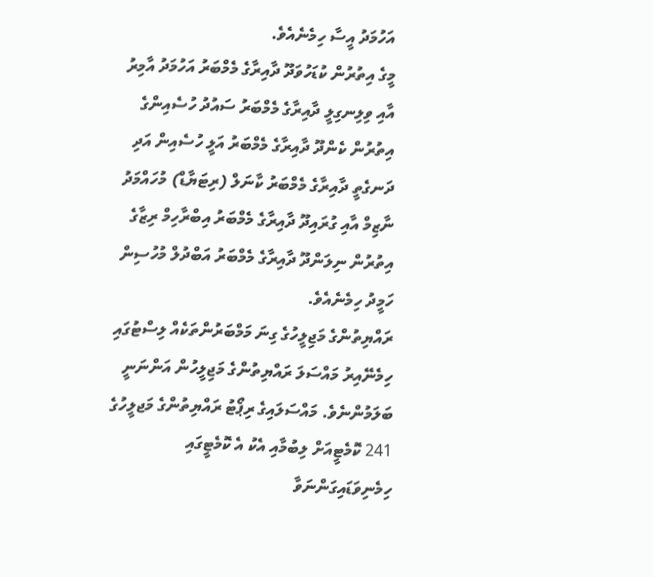އަހުމަދު އީސާ ހިމެނެއެވެ.
މީގެ އިތުރުން ކުޑަހުވަދޫ ދާއިރާގެ މެމްބަރު އަހުމަދު އާމިރު އާއި ވިލިނގިލީ ދާއިރާގެ މެމްބަރު ސައުދު ހުސެއިންގެ އިތުރުން ކެންދޫ ދާއިރާގެ މެމްބަރު އަލީ ހުސެއިން އަދި ދަނގެތީ ދާއިރާގެ މެމްބަރު ކާނަލް (ރިޓަޔާޑް) މުހައްމަދު ނާޒިމް އާއި ގުރައިދޫ ދާއިރާގެ މެމްބަރު އިބްރާހިމް ރިޒާގެ އިތުރުން ނިލަންދޫ ދާއިރާގެ މެމްބަރު އަބްދުލް މުހުސިން ހަމީދު ހިމެނެއެވެ.
ރައްޔިތުންގެ މަޖިލީހުގެ ގިނަ މަމްބަރުންތަކެއް ލިސްޓުގައި ހިމެނޭއިރު މައްސަލަ ރައްޔިތުންގެ މަޖިލީހުން އަންނަނީ ބަލަމުންނެވެ. މައްސަލައިގެ ރިޕޯޓު ރައްޔިތުންގެ މަޖލީހުގެ 241 ކޮމެޓީއަށް ލިބުމާއި އެކު އެ ކޮމެޓީގައި ހިމެނިވަޑައިގަންނަވާ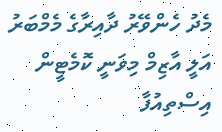މެދު ހެންވޭރު ދާއިރާގެ މެމްބަރު އަލީ އާޒިމް މިވަނީ ކޮމެޓީން އިސްތިއުފާ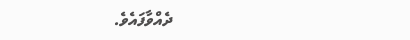ދެއްވާފައެވެ.